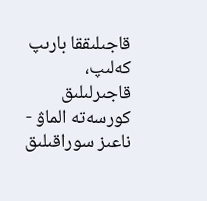قاجىلىققا بارىپ كەلىپ، قاجىرلىلىق كورسەتە الماۋ - ناعىز سوراقىلىق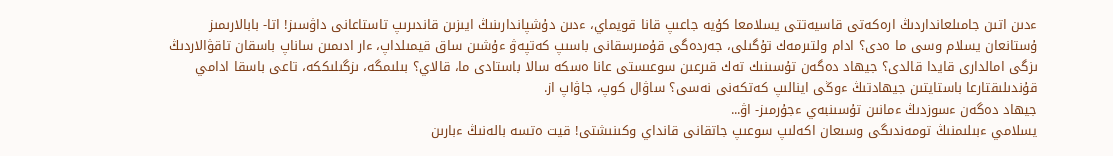ءدىن اتىن جامىلعانداردىڭ ارەكەتى قاسيەتتى يسلامعا كۇيە جاعىپ قانا قويماي، ءدىن دۇشپاندارىنىڭ ايىزىن قاندىرىپ تاستاعانى داۋسىز! اتا- بابالارىمىز ۇستانعان يسلام وسى ما ەدى؟ ادام ولتىرمەك تۇگىلى، جەردەگى قۇمىرسقانى باسىپ كەتپەۋ ءۇشىن ساق قيمىلداپ، ءار ادىمىن ساناپ باسقان تاقۋالاردىڭ ىزگى امالدارى قايدا قالدى؟ جيھاد دەگەن تۇسىنىك تەك قىرعىن سوعىستى عانا ەسكە سالا باستادى ما، قالاي؟ بىلىمگە، ىزگىلىككە، تاعى باسقا ادامي قۇندىلىقتارعا باستايتىن جيھادتىڭ ءوڭى اينالىپ كەتكەنى نەسى؟ ساۋال كوپ، جاۋاپ از.
جيھاد دەگەن ءسوزدىڭ ءمانىن تۇسىنبەي ءجۇرمىز- اۋ...
يسلامي ءبىلىمنىڭ تومەندىگى وسىعان اكەلىپ سوعىپ جاتقانى قانداي وكىنىشتى! قيت ەتسە بالەنىڭ ءبارىن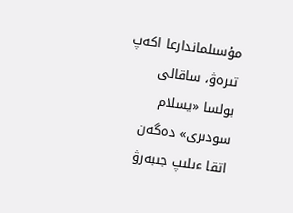مۇسىلماندارعا اكەپ تىرەۋ، ساقالى بولسا «يسلام سودىرى» دەگەن اتقا ءىلىپ جىبەرۋ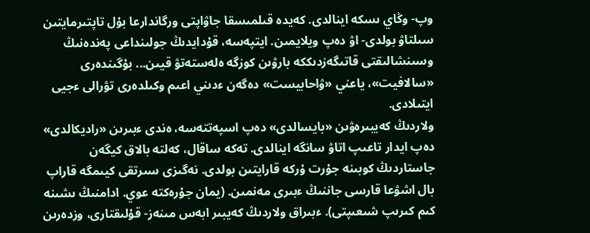وپ- وڭاي ىسكە اينالدى. كەيدە قىلمىسقا جاۋاپتى ورگاندارعا بۇل تاپتىرمايتىن سىلتاۋ بولدى- اۋ دەپ ويلايمىن. ايتپەسە، قۇدايدىڭ جولىنداعى پەندەنىڭ وسىنشالىقتى قاتىگەزدىككە بارۋىن كوزگە ەلەستەتۋ قيىن... بۇگىندەرى «سالافيت»، ياعني «ۋاحابيست» دەگەن ءدىني اعىم وكىلدەرى تۋرالى ءجيى ايتىلادى.
ولاردىڭ كەيبىرەۋىن «بايسالدى» دەپ اسپەتتەسە، ەندى ءبىرىن «راديكالدى» دەپ ايدار تاعىپ اتاۋ سانگە اينالدى. تەكە ساقال، كەلتە بالاق كيگەن جاستاردىڭ كوبىنە جۇرت ۇركە قارايتىن بولدى. نەگىزى سىرتقى كيىمگە قاراپ بال اشۋعا قارسى جاننىڭ ءبىرى مەنمىن. (يمان جۇرەكتە عوي. ادامنىڭ ىشىنە كىم كىرىپ شىعىپتى). ءبىراق ولاردىڭ كەيبىر ابەس مىنەز- قۇلىقتارى، وزدەرىن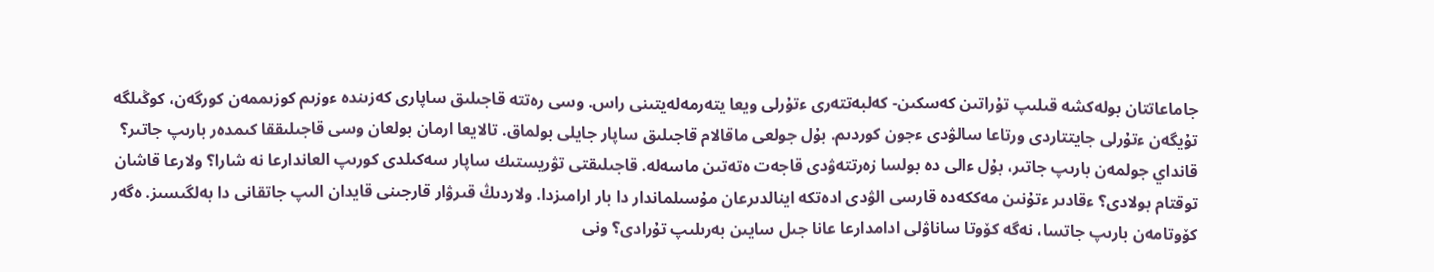جاماعاتتان بولەكشە قىلىپ تۇراتىن كەسكىن- كەلبەتتەرى ءتۇرلى ويعا يتەرمەلەيتىنى راس. وسى رەتتە قاجىلىق ساپارى كەزىندە ءوزىم كوزىممەن كورگەن، كوڭىلگە تۇيگەن ءتۇرلى جايتتاردى ورتاعا سالۋدى ءجون كوردىم. بۇل جولعى ماقالام قاجىلىق ساپار جايلى بولماق. تالايعا ارمان بولعان وسى قاجىلىققا كىمدەر بارىپ جاتىر؟
قانداي جولمەن بارىپ جاتىر، بۇل ءالى دە بولسا زەرتتەۋدى قاجەت ەتەتىن ماسەلە. قاجىلىقتى تۋريستىك ساپار سەكىلدى كورىپ العاندارعا نە شارا؟ ولارعا قاشان توقتام بولادى؟ ءقادىر ءتۇنىن مەككەدە قارسى الۋدى ادەتكە اينالدىرعان مۇسىلماندار دا بار ارامىزدا. ولاردىڭ قىرۋار قارجىنى قايدان الىپ جاتقانى دا بەلگىسىز. ەگەر كۆوتامەن بارىپ جاتسا، نەگە كۆوتا ساناۋلى ادامدارعا عانا جىل سايىن بەرىلىپ تۇرادى؟ ونى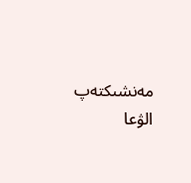مەنشىكتەپ الۋعا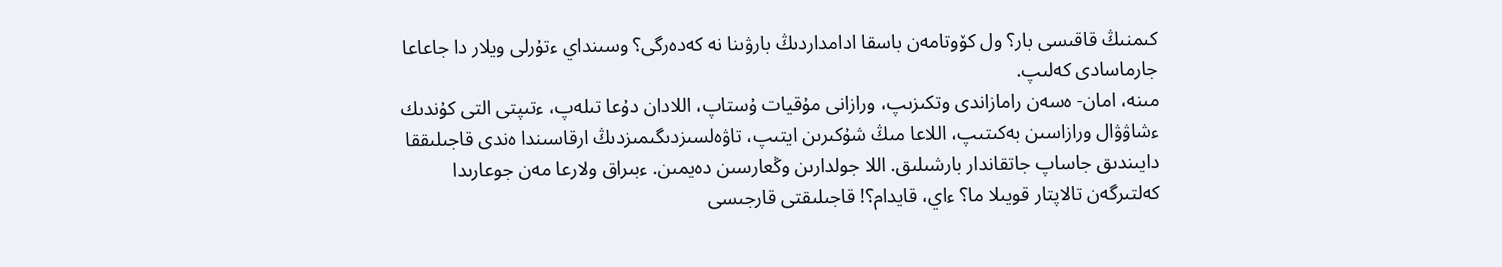كىمنىڭ قاقىسى بار؟ ول كۆوتامەن باسقا ادامداردىڭ بارۋىنا نە كەدەرگى؟ وسىنداي ءتۇرلى ويلار دا جاعاعا جارماسادى كەلىپ.
مىنە، امان- ەسەن رامازاندى وتكىزىپ، ورازانى مۇقيات ۇستاپ، اللادان دۇعا تىلەپ، ءتىپتى التى كۇندىك ءشاۋۋال ورازاسىن بەكىتىپ، اللاعا مىڭ شۇكىرىن ايتىپ، تاۋەلسىزدىگىمىزدىڭ ارقاسىندا ەندى قاجىلىققا دايىندىق جاساپ جاتقاندار بارشىلىق. اللا جولدارىن وڭعارسىن دەيمىن. ءبىراق ولارعا مەن جوعارىدا كەلتىرگەن تالاپتار قويىلا ما؟ ءاي، قايدام؟! قاجىلىقتى قارجىسى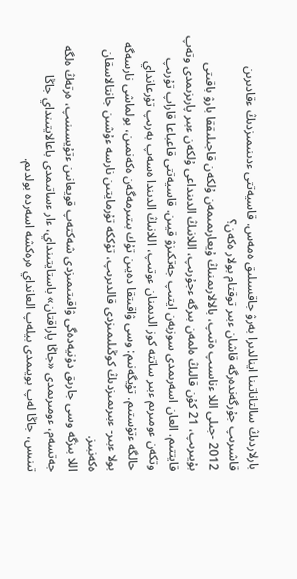بارلاردىڭ سالتاناتىنا اينالدىرا بەرۋ جاقسىلىق ەمەس. قاسيەتتى ءدىنىمىزدىڭ ءقادىرىن قاشىرىپ جۇرگەندەرگە قاشان ءبىر توقتام بولار ەكەن؟
2012 -جىلى اللا ءناسىپ ەتىپ، بالالارىمنىڭ ۇيعارىمىمەن ۇلكەن قاجىلىققا بارۋ باقىتى بۇيىرىپ، 21 كۇن قالىڭ ەلمەن بىرگە ءجۇرىپ، اللانىڭ الدىنداعى ۇلكەن ءبىر پارىزىمدى وتەپ قايتتىم. العان اسەرىمدى سوزبەن ايتىپ جەتكىزۋ قيىن. قاسيەتتى قاعباعا قاراپ تۇرىپ وتكەن ءومىرىم ءبىر ساتتە كوز الدىمنان ءوتىپ، اللانىڭ الدىندا ەسەپ بەرىپ تۇرعانداي حالگە ءتۇستىم. تۇيگەنىم: وسى ۋاقىتقا دەيىن تۇك بىتىرمەگەن ەكەنمىن، بولماشى نارسەگە بولا ءبىر- ءبىرىمىزدىڭ كوڭىلىمىزدى قالدىرىپ، تۇككە تۇرمايتىن نارسە ءۇشىن جانتالاسقان ەكەنبىز.
اللا بىزگە وسى جارىق دۇنيەدەگى ۋاقىتىمىزدى شەكتەپ قويعانىن ءتۇيسىنىپ، ەرتەڭ ەلگە جەتسەم، ءومىرىمدى «جاڭا پاراقتان» باستايتىنداي، ءار ءساتىمدى باعالايتىنداي جاڭا تىنىس، جاڭا لەپ بويىمدى بيلەپ العانداي ەرەكشە اسەردە بولدىم.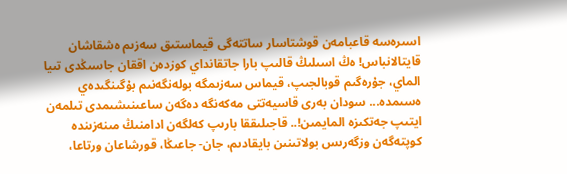اسىرەسە قاعبامەن قوشتاسار ساتتەگى قيماستىق سەزىم ەشقاشان قايتالانباس! ەڭ اسىلىڭ قالىپ بارا جاتقانداي كوزدەن اققان جاسىڭدى تىيا الماي، جۇرەگىم قوبالجىپ، قيماس سەزىمگە بولەنگەنىم بۇگىنگىدەي ەسىمدە... سودان بەرى قاسيەتتى مەكەنگە دەگەن ساعىنىشىمدى تىلمەن ايتىپ جەتكىزە المايمىن!.. قاجىلىققا بارىپ كەلگەن ادامنىڭ مىنەزىندە كوپتەگەن وزگەرىس بولاتىنىن بايقادىم، جان- جاعىڭا، قورشاعان ورتاعا،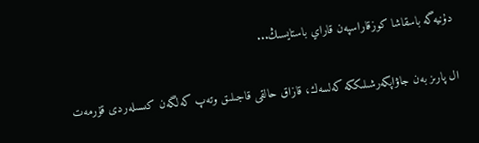دۇنيەگە باسقاشا كوزقاراسپەن قاراي باستايسىڭ...

ال پارىز بەن جاۋاپكەرشىلىككە كەلسەك، قازاق حالقى قاجىلىق وتەپ كەلگەن كىسىلەردى قۇرمەت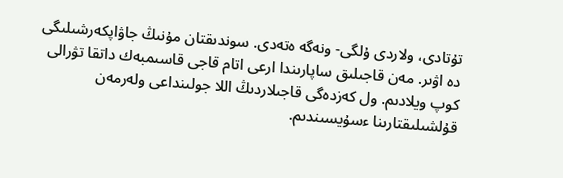تۇتادى، ولاردى ۇلگى- ونەگە ەتەدى. سوندىقتان مۇنىڭ جاۋاپكەرشىلىگى دە اۋىر. مەن قاجىلىق ساپارىندا ارعى اتام قاجى قاسىمبەك داتقا تۋرالى كوپ ويلادىم. ول كەزدەگى قاجىلاردىڭ اللا جولىنداعى ولەرمەن قۇلشىلىقتارىنا ءسۇيسىندىم.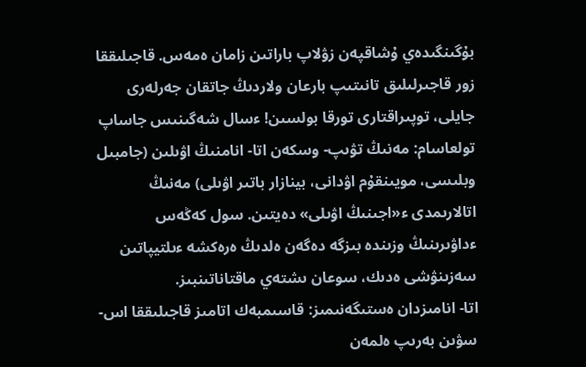بۇگىنگىدەي ۇشاقپەن زۋلاپ باراتىن زامان ەمەس. قاجىلىققا زور قاجىرلىلىق تانىتىپ بارعان ولاردىڭ جاتقان جەرلەرى جايلى، توپىراقتارى تورقا بولسىن! ءسال شەگىنىس جاساپ تولعاسام: مەنىڭ تۋىپ- وسكەن اتا- انامنىڭ اۋىلىن (جامبىل وبلىسى، مويىنقۇم اۋدانى، بينازار باتىر اۋىلى) مەنىڭ اتالارىمدى ء«اجىنىڭ اۋىلى» دەيتىن. سول كەڭەس ءداۋىرىنىڭ وزىندە بىزگە دەگەن ەلدىڭ ەرەكشە ءىلتيپاتىن سەزىنۋشى ەدىك، سوعان ىشتەي ماقتاناتىنبىز.
اتا- انامىزدان ەستىگەنىمىز: قاسىمبەك اتامىز قاجىلىققا اس- سۋىن بەرىپ ەلمەن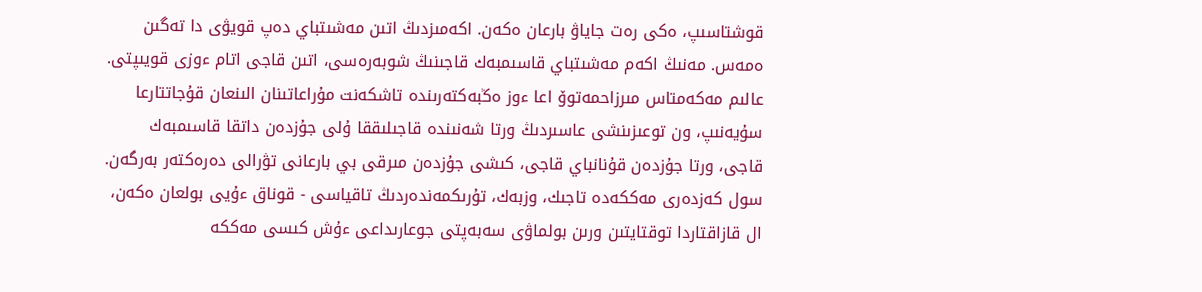قوشتاسىپ، ەكى رەت جاياۋ بارعان ەكەن. اكەمىزدىڭ اتىن مەشىتباي دەپ قويۋى دا تەگىن ەمەس. مەنىڭ اكەم مەشىتباي قاسىمبەك قاجىنىڭ شوبەرەسى، اتىن قاجى اتام ءوزى قويىپتى. عالىم مەكەمتاس مىرزاحمەتوۆ اعا ءوز ەڭبەكتەرىندە تاشكەنت مۇراعاتىنان الىنعان قۇجاتتارعا سۇيەنىپ، ون توعىزىنشى عاسىردىڭ ورتا شەنىندە قاجىلىققا ۇلى جۇزدەن داتقا قاسىمبەك قاجى، ورتا جۇزدەن قۇنانباي قاجى، كىشى جۇزدەن مىرقى بي بارعانى تۋرالى دەرەكتەر بەرگەن. سول كەزدەرى مەككەدە تاجىك، وزبەك، تۇرىكمەندەردىڭ تاقياسى - قوناق ءۇيى بولعان ەكەن، ال قازاقتاردا توقتايتىن ورىن بولماۋى سەبەپتى جوعارىداعى ءۇش كىسى مەككە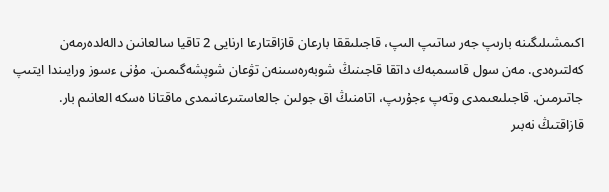اكىمشىلىگىنە بارىپ جەر ساتىپ الىپ، قاجىلىققا بارعان قازاقتارعا ارنايى 2 تاقيا سالعانىن دالەلدەرمەن كەلتىرەدى. مەن سول قاسىمبەك داتقا قاجىنىڭ شوبەرەسىنەن تۋعان شوپشەگىمىن. مۇنى ءسوز ورايىندا ايتىپ جاتىرمىن. قاجىلىعىمدى وتەپ ءجۇرىپ، اتامنىڭ اق جولىن جالعاستىرعانىمدى ماقتانا ەسكە العانىم بار.
قازاقتىڭ نەبىر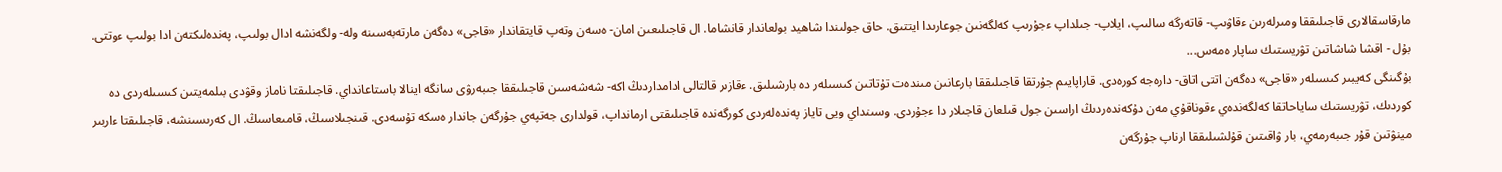مارقاسقالارى قاجىلىققا ومىرلەرىن ءقاۋىپ- قاتەرگە سالىپ، ايلاپ- جىلداپ ءجۇرىپ كەلگەنىن جوعارىدا ايتتىق. حاق جولىندا شاھيد بولعاندار قانشاما. ال قاجىلىعىن امان- ەسەن وتەپ قايتقاندار «قاجى» دەگەن مارتەبەسىنە ولە- ولگەنشە ادال بولىپ، پەندەلىكتەن ادا بولىپ ءوتتى.
بۇل - اقشا شاشاتىن تۋريستىك ساپار ەمەس...
بۇگىنگى كەيبىر كىسىلەر «قاجى» دەگەن اتتى اتاق- دارەجە كورەدى. قاراپايىم جۇرتقا قاجىلىققا بارعانىن مىندەت تۇتاتىن كىسىلەر دە بارشىلىق. ءقازىر قالتالى ادامداردىڭ اكە- شەشەسىن قاجىلىققا جىبەرۋى سانگە اينالا باستاعانداي. قاجىلىقتا ناماز وقۋدى بىلمەيتىن كىسىلەردى دە كوردىك، تۋريستىك ساياحاتقا كەلگەندەي ءقوناقۇي مەن دۇكەندەردىڭ اراسىن جول قىلعان قاجىلار دا ءجۇردى. وسىنداي ويى تاياز پەندەلەردى كورگەندە قاجىلىقتى ارمانداپ، قولدارى جەتپەي جۇرگەن جاندار ەسكە تۇسەدى. قىنجىلاسىڭ، قامىعاسىڭ. ال كەرىسىنشە، قاجىلىقتا ءاربىر مينۋتىن قۇر جىبەرمەي، بار ۋاقىتىن قۇلشىلىققا ارناپ جۇرگەن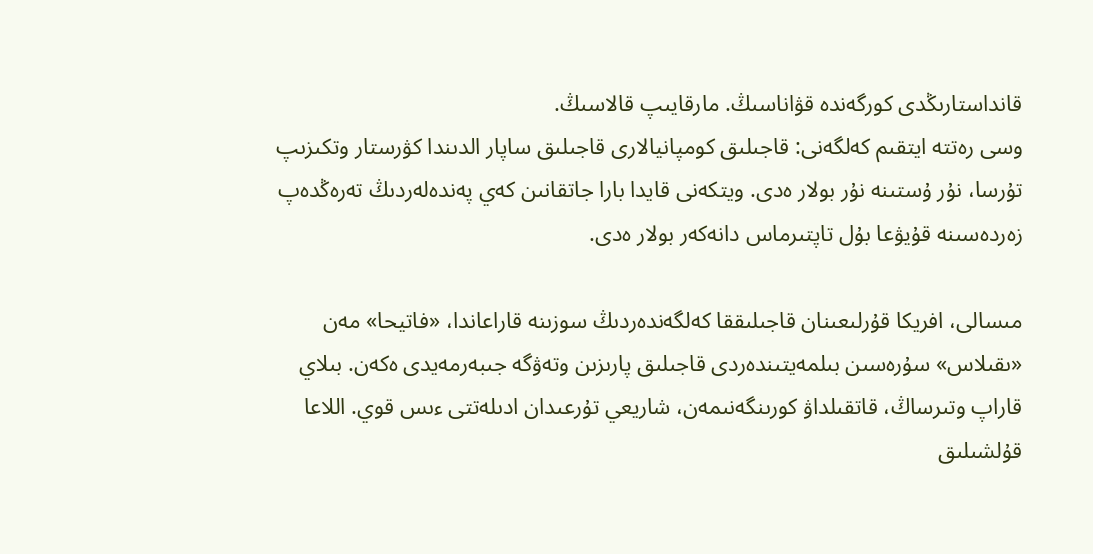قانداستارىڭدى كورگەندە قۋاناسىڭ. مارقايىپ قالاسىڭ.
وسى رەتتە ايتقىم كەلگەنى: قاجىلىق كومپانيالارى قاجىلىق ساپار الدىندا كۋرستار وتكىزىپ تۇرسا، نۇر ۇستىنە نۇر بولار ەدى. ويتكەنى قايدا بارا جاتقانىن كەي پەندەلەردىڭ تەرەڭدەپ زەردەسىنە قۇيۋعا بۇل تاپتىرماس دانەكەر بولار ەدى.

مىسالى، افريكا قۇرلىعىنان قاجىلىققا كەلگەندەردىڭ سوزىنە قاراعاندا، «فاتيحا» مەن «ىقىلاس» سۇرەسىن بىلمەيتىندەردى قاجىلىق پارىزىن وتەۋگە جىبەرمەيدى ەكەن. بىلاي قاراپ وتىرساڭ، قاتقىلداۋ كورىنگەنىمەن، شاريعي تۇرعىدان ادىلەتتى ءىس قوي. اللاعا قۇلشىلىق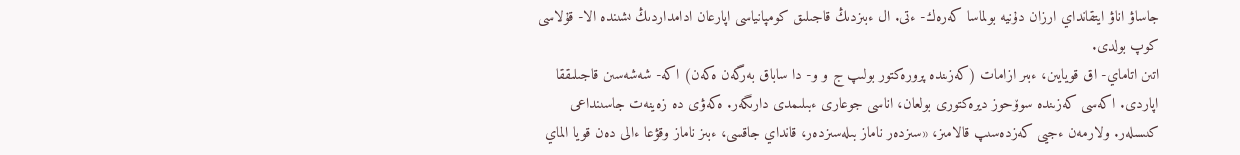جاساۋ اناۋ ايتقانداي ارزان دۇنيە بولماسا كەرەك- ءتى. ال ءبىزدىڭ قاجىلىق كومپانياسى اپارعان ادامداردىڭ ىشىندە الا- قۇلاسى كوپ بولدى.
اتىن اتاماي- اق قويايىن، ءبىر ازامات (كەزىندە پرورەكتور بولىپ ج و و- دا ساباق بەرگەن ەكەن) اكە- شەشەسىن قاجىلىققا اپاردى. اكەسى كەزىندە سوۆحوز ديرەكتورى بولعان، اناسى جوعارى ءبىلىمدى دارىگەر. ەكەۋى دە زەينەت جاسىنداعى كىسىلەر. ولارمەن ءجيى كەزدەسىپ قالامىز، «سىزدەر ناماز بىلەسىزدەر، قانداي جاقسى، ءبىز ناماز وقۋعا ءالى دەن قويا الماي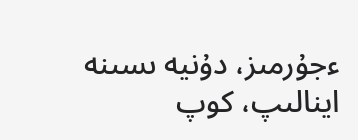ءجۇرمىز، دۇنيە ىسىنە اينالىپ، كوپ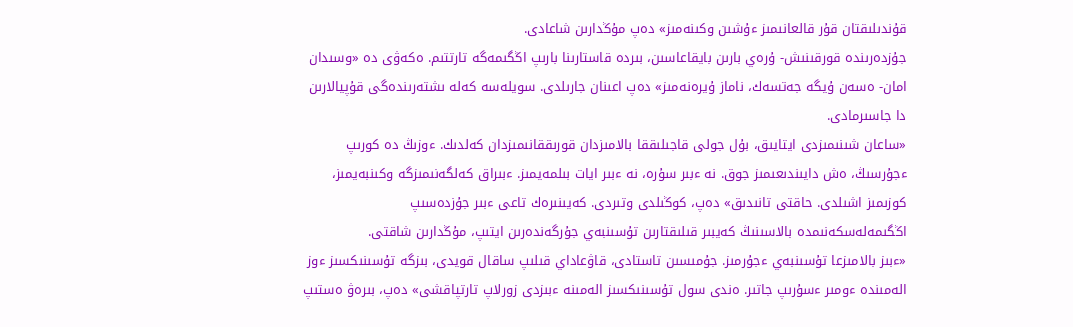قۇندىلىقتان قۇر قالعانىمىز ءۇشىن وكىنەمىز» دەپ مۇڭدارىن شاعادى.
جۇزدەرىندە قورقىنىش- ۇرەي بارىن بايقاعاسىن، بىردە قاستارىنا بارىپ اڭگىمەگە تارتتىم. ەكەۋى دە «وسىدان امان- ەسەن ۇيگە جەتسەك، ناماز ۇيرەنەمىز» دەپ اعىنان جارىلدى. سويلەسە كەلە ىشتەرىندەگى قۇپيالارىن دا جاسىرمادى.
«ساعان شىنىمىزدى ايتايىق، بۇل جولى قاجىلىققا بالامىزدان قورىققانىمىزدان كەلدىك. ءوزىڭ دە كورىپ ءجۇرسىڭ، ەش دايىندىعىمىز جوق. نە ءبىر سۇرە، نە ءبىر ايات بىلمەيمىز. ءبىراق كەلگەنىمىزگە وكىنبەيمىز، كوزىمىز اشىلدى. حاقتى تانىدىق» دەپ، كوڭىلدى وتىردى. كەيىنىرەك تاعى ءبىر جۇزدەسىپ اڭگىمەلەسكەنىمدە بالاسىنىڭ كەيبىر قىلىقتارىن تۇسىنبەي جۇرگەندەرىن ايتىپ، مۇڭدارىن شاقتى.
«ءبىز بالامىزعا تۇسىنبەي ءجۇرمىز. جۇمىسىن تاستادى، قاۋعاداي قىلىپ ساقال قويدى، بىزگە تۇسىنىكسىز ءوز الەمىندە ءومىر ءسۇرىپ جاتىر. ەندى سول تۇسىنىكسىز الەمىنە ءبىزدى زورلاپ تارتپاقشى» دەپ، بىرەۋ ەستىپ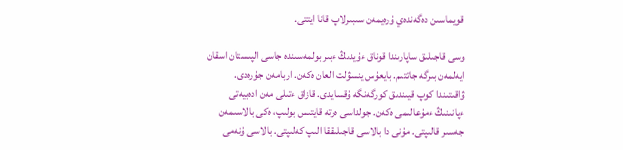قويماسىن دەگەندەي ۇرەيمەن سىبىرلاپ قانا ايتتى.

وسى قاجىلىق ساپارىندا قوناق ءۇيدىڭ ءبىر بولمەسىندە جاسى الپىستان اسقان ايەلمەن بىرگە جاتتىم. بايعۇس ينسۋلت العان ەكەن. اربامەن جۇرەدى.
ۋاقىتىندا كوپ قيىندىق كورگەنگە ۇقسايدى. قازاق ءتىلى مەن ادەبيەتى ءپانىنىڭ ءمۇعالىمى ەكەن. جولداسى ەرتە قايتىس بولىپ، ەكى بالاسىمەن جەسىر قالىپتى. مۇنى دا بالاسى قاجىلىققا الىپ كەلىپتى. بالاسى ۇنەمى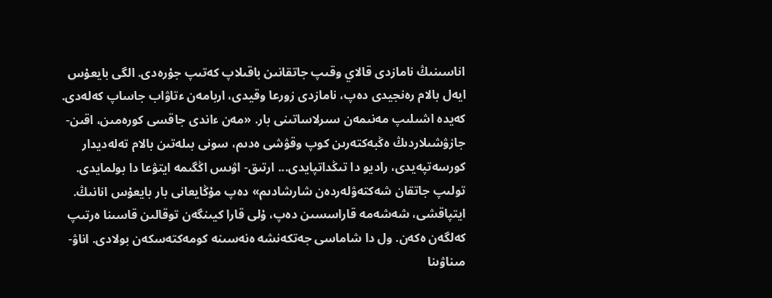اناسىنىڭ نامازدى قالاي وقىپ جاتقانىن باقىلاپ كەتىپ جۇرەدى. الگى بايعۇس ايەل بالام رەنجيدى دەپ، نامازدى زورعا وقيدى، اربامەن ءتاۋاب جاساپ كەلەدى. كەيدە اشىلىپ مەنىمەن سىرلاساتىنى بار. «مەن ءاندى جاقسى كورەمىن، اقىن- جازۋشىلاردىڭ ەڭبەكتەرىن كوپ وقۋشى ەدىم، سونى بىلەتىن بالام تەلەديدار كورسەتپەيدى، راديو دا تىڭداتپايدى... ارتىق- اۋىس اڭگىمە ايتۋعا دا بولمايدى. تولىپ جاتقان شەكتەۋلەردەن شارشادىم» دەپ مۇڭايعانى بار بايعۇس انانىڭ. ايتپاقشى، شەشەمە قاراسسىن دەپ، ۇلى قارا كيىنگەن توقالىن قاسىنا ەرتىپ كەلگەن ەكەن. ول دا شاماسى جەتكەنشە ەنەسىنە كومەكتەسكەن بولادى. اناۋ- مىناۋىنا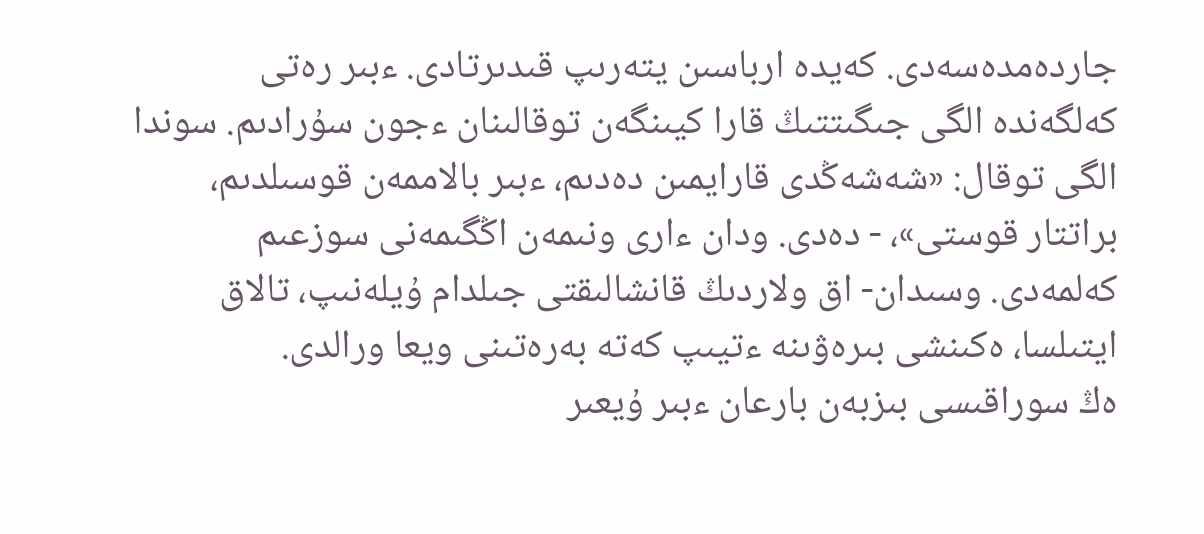جاردەمدەسەدى. كەيدە ارباسىن يتەرىپ قىدىرتادى. ءبىر رەتى كەلگەندە الگى جىگىتتىڭ قارا كيىنگەن توقالىنان ءجون سۇرادىم. سوندا الگى توقال: «شەشەڭدى قارايمىن دەدىم، ءبىر بالاممەن قوسىلدىم، براتتار قوستى»، - دەدى. ودان ءارى ونىمەن اڭگىمەنى سوزعىم كەلمەدى. وسىدان- اق ولاردىڭ قانشالىقتى جىلدام ۇيلەنىپ، تالاق ايتىلسا، ەكىنشى بىرەۋىنە ءتيىپ كەتە بەرەتىنى ويعا ورالدى.
ەڭ سوراقىسى بىزبەن بارعان ءبىر ۇيعىر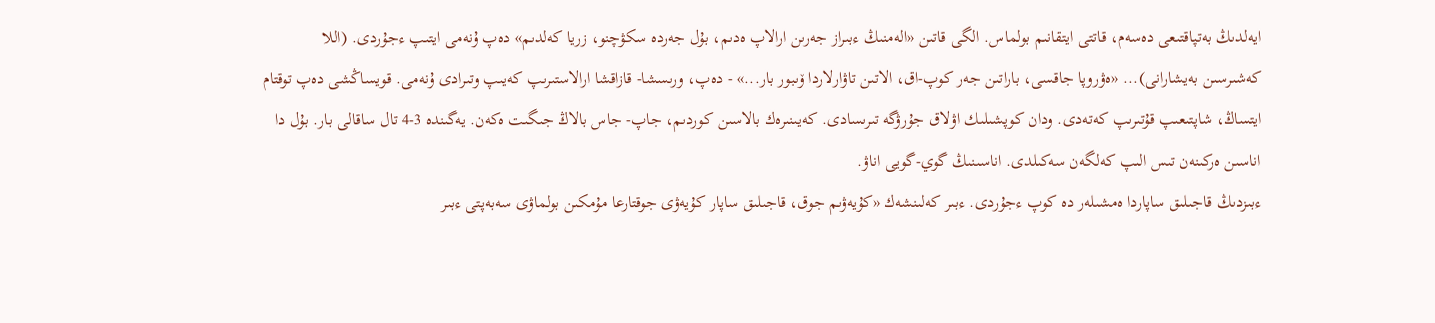ايەلدىڭ بەتپاقتىعى دەسەم، قاتتى ايتقانىم بولماس. الگى قاتىن «الەمنىڭ ءبىراز جەرىن ارالاپ ەدىم، بۇل جەردە سكۋچنو، زريا كەلدىم» دەپ ۇنەمى ايتىپ ءجۇردى. (اللا كەشىرسىن بەيشارانى)... «ەۋروپا جاقسى، باراتىن جەر كوپ-اق، الاتىن تاۋارلاردا ۆىبور بار...» - دەپ، ورىسشا- قازاقشا ارالاستىرىپ كەيىپ وتىرادى ۇنەمى. قويساڭشى دەپ توقتام ايتساڭ، شاپتىعىپ قۇتىرىپ كەتەدى. ودان كوپشىلىك اۋلاق جۇرۋگە تىرىسادى. كەيىنىرەك بالاسىن كوردىم، جاپ- جاس بالاڭ جىگىت ەكەن. يەگىندە 3-4 تال ساقالى بار. بۇل دا اناسىن ەركىنەن تىس الىپ كەلگەن سەكىلدى. اناسىنىڭ گوي-گويى اناۋ.
ءبىزدىڭ قاجىلىق ساپاردا ەمشىلەر دە كوپ ءجۇردى. ءبىر كەلىنشەك «كۇيەۋىم جوق، قاجىلىق ساپار كۇيەۋى جوقتارعا مۇمكىن بولماۋى سەبەپتى ءبىر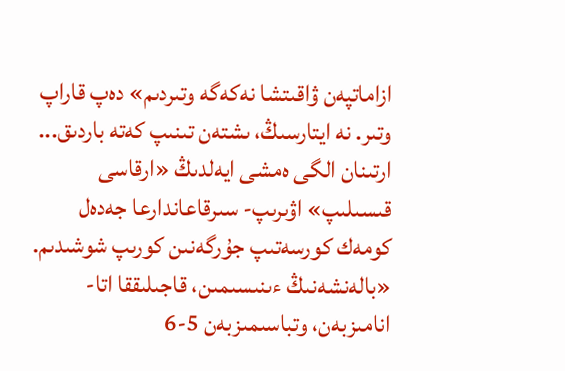ازاماتپەن ۋاقىتشا نەكەگە وتىردىم» دەپ قاراپ وتىر. نە ايتارسىڭ، ىشتەن تىنىپ كەتە باردىق... ارتىنان الگى ەمشى ايەلدىڭ «ارقاسى قىسىلىپ» اۋىرىپ- سىرقاعاندارعا جەدەل كومەك كورسەتىپ جۇرگەنىن كورىپ شوشىدىم.
«بالەنشەنىڭ ءىنىسىمىن، قاجىلىققا اتا- انامىزبەن، وتباسىمىزبەن 5-6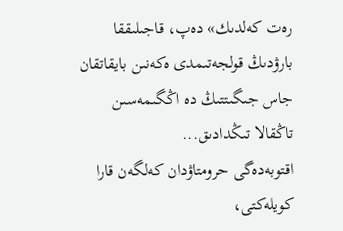رەت كەلدىك» دەپ، قاجىلىققا بارۋدىڭ قولجەتىمدى ەكەنىن بايقاتقان جاس جىگىتتىڭ دە اڭگىمەسىن تاڭقالا تىڭدادىق...
اقتوبەدەگى حرومتاۋدان كەلگەن قارا كويلەكتى،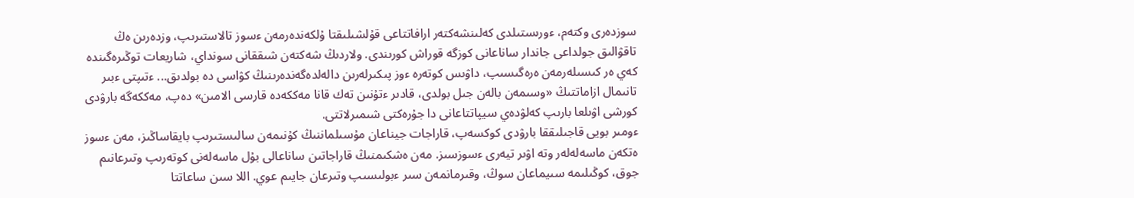سوزدەرى وكتەم، ءورىستىلدى كەلىنشەكتەر ارافاتتاعى قۇلشىلىقتا ۇلكەندەرمەن ءسوز تالاستىرىپ، وزدەرىن ەڭ تاقۋالىق جولداعى جاندار ساناعانى كوزگە قوراش كورىندى. ولاردىڭ شەكتەن شىققانى سونداي، شاريعات توڭىرەگىندە كەي ەر كىسىلەرمەن ەرەگىسىپ، داۋىس كوتەرە ءوز پىكىرلەرىن دالەلدەگەندەرىنىڭ كۋاسى دە بولدىق... ءتىپتى ءبىر تانىمال ازاماتتىڭ «وسىمەن بالەن جىل بولدى، قادىر ءتۇنىن تەك قانا مەككەدە قارسى الامىن» دەپ، مەككەگە بارۋدى كورشى اۋىلعا بارىپ كەلۋدەي سيپاتتاعانى دا جۇرەكتى شىمىرلاتتى.
ءومىر بويى قاجىلىققا بارۋدى كوكسەپ، قاراجات جيناعان مۇسىلماننىڭ كۇنىمەن سالىستىرىپ بايقاساڭىز، مەن ءسوز ەتكەن ماسەلەلەر وتە اۋىر تيەرى ءسوزسىز. مەن ەشكىمنىڭ قاراجاتىن ساناعالى بۇل ماسەلەنى كوتەرىپ وتىرعانىم جوق، كوڭىلىمە سىيماعان سوڭ، وقىرمانمەن سىر ءبولىسىپ وتىرعان جايىم عوي. اللا سىن ساعاتتا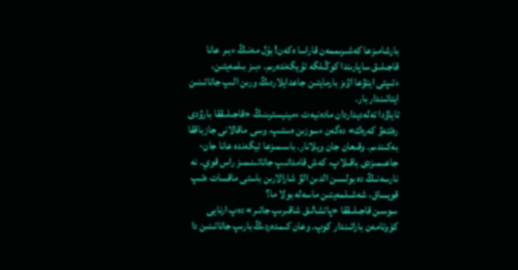بارشامىزعا كەشىرىممەن قاراسا ەكەن! بۇل مەنىڭ ءبىر عانا قاجىلىق ساپارىندا كوڭىلگە تۇيگەندەرىم. ءبىز بىلمەيتىن، ءتىپتى ايتۋعا اۋىز بارمايتىن جاعدايلاردىڭ ورىن الىپ جاتاتىنىن ايتاتىندار بار.
تاياۋدا تەلەديداردان مادەنيەت ءمينيسترىنىڭ «قاجىلىققا بارۋدى رەتتەۋ كەرەك» دەگەن ءسوزىن ەستىپ، وسى ماقالانى جازباققا بەكىندىم. وقىعان جان ويلانار. باسىمىزعا تيگەندە عانا جان- جاعىمىزدى باقىلاپ، كەش قامدانىپ جاتاتىنىمىز راس قوي. نە نارسەنىڭ دە بولسىن الدىن الۋ شارالارىن باستى ماقسات ەتىپ قويساق، شەشىلمەيتىن ماسەلە بولا ما؟
سوسىن قاجىلىققا «پاتشالىق شاقىرىپ جاتىر» دەپ ارنايى كۆوتامەن باراتىندار كوپ. وعان كىمدەردىڭ بارىپ جاتاتىنىن دا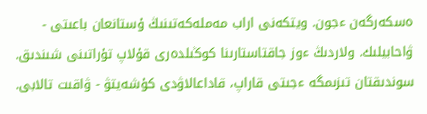ەسكەرگەن ءجون. ويتكەنى اراب مەملەكەتىنىڭ ۇستانعان باعىتى - ۋاحابيلىك. ولاردىڭ ءوز جاقتاستارىنا كوڭىلدەرى قۇلاپ تۇراتىنى شىندىق. سوندىقتان تىزىمگە ءجىتى قاراپ، قاداعالاۋدى كۇشەيتۋ - ۋاقىت تالابى.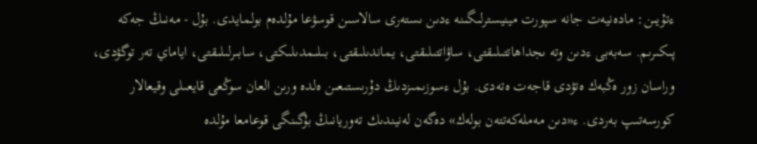ءتۇيىن: مادەنيەت جانە سپورت مينيسترلىگىنە ءدىن ىستەرى سالاسىن قوسۋعا مۇلدەم بولمايدى. بۇل - مەنىڭ جەكە پىكىرىم. سەبەبى ءدىن وتە ىجداھاتتىلىقتى، ساۋاتتىلىقتى، يماندىلىقتى، بىلىمدىلىكتى، سابىرلىلىقتى، اياماي تەر توگۋدى، وراسان زور ەڭبەك ەتۋدى قاجەت ەتەدى. بۇل ءسوزىمىزدىڭ دۇرىستىعىن ەلدە ورىن العان سوڭعى قايعىلى وقيعالار كورسەتىپ بەردى. ء«دىن مەملەكەتتەن بولەك» دەگەن لەنيندىك تەوريانىڭ بۇگىنگى قوعامعا مۇلدە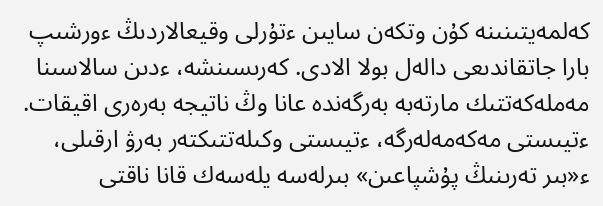كەلمەيتىنىنە كۇن وتكەن سايىن ءتۇرلى وقيعالاردىڭ ءورشىپ بارا جاتقاندىعى دالەل بولا الادى. كەرىسىنشە، ءدىن سالاسىنا مەملەكەتتىك مارتەبە بەرگەندە عانا وڭ ناتيجە بەرەرى اقيقات. ءتيىستى مەكەمەلەرگە، ءتيىستى وكىلەتتىكتەر بەرۋ ارقىلى، ء«بىر تەرىنىڭ پۇشپاعىن» بىرلەسە يلەسەك قانا ناقتى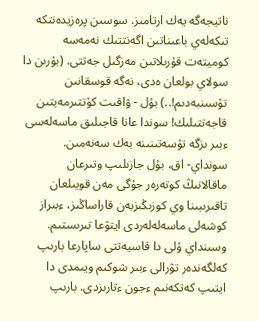ناتيجەگە يەك ارتامىز. سوسىن پرەزيدەنتكە تىكەلەي باعىناتىن اگەنتتىك نەمەسە كوميتەت قۇرىلاتىن مەزگىل جەتتى. (بۇرىن دا سولاي بولعان ەدى، نەگە قوسقانىن تۇسىنبەدىم!..) بۇل - ۋاقىت كۇتتىرمەيتىن قاجەتتىلىك! سوندا عانا قاجىلىق ماسەلەسى ءبىر ىزگە تۇسەتىنىنە بەك سەنەمىن.
سونداي- اق، بۇل جازىلىپ وتىرعان ماقالانىڭ كوتەرەر جۇگى مەن قويىلعان تاقىرىبىنا وي كوزىڭىزبەن قاراساڭىز، ءبىراز كوشەلى ماسەلەلەردى ايتۋعا تىرىستىم. وسىنداي ۇلى دا قاسيەتتى ساپارعا بارىپ كەلگەندەر تۋرالى ءبىر شوكىم ويىمدى دا ايتىپ كەتكەنىم ءجون ءتارىزدى. بارىپ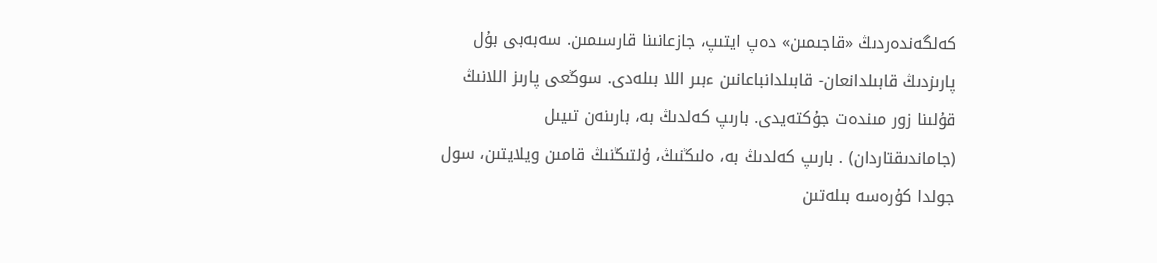كەلگەندەردىڭ «قاجىمىن» دەپ ايتىپ، جازعانىنا قارسىمىن. سەبەبى بۇل پارىزدىڭ قابىلدانعان- قابىلدانباعانىن ءبىر اللا بىلەدى. سوڭعى پارىز اللانىڭ قۇلىنا زور مىندەت جۇكتەيدى. بارىپ كەلدىڭ بە، بارىنەن تىيىل (جاماندىقتاردان) . بارىپ كەلدىڭ بە، ەلىڭنىڭ، ۇلتىڭنىڭ قامىن ويلايتىن، سول جولدا كۇرەسە بىلەتىن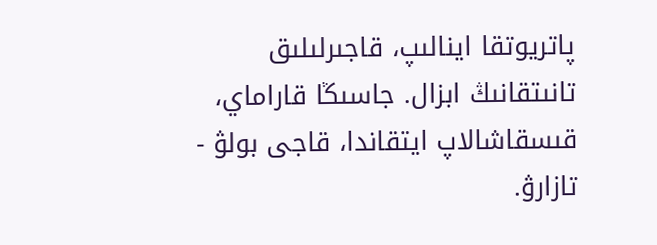پاتريوتقا اينالىپ، قاجىرلىلىق تانىتقانىڭ ابزال. جاسىڭا قاراماي، قىسقاشالاپ ايتقاندا، قاجى بولۋ - تازارۋ.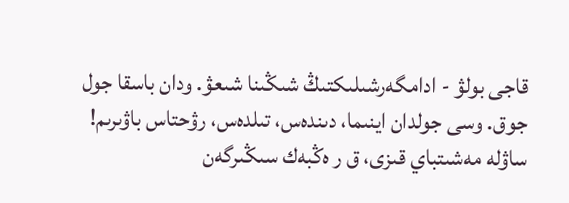قاجى بولۋ - ادامگەرشىلىكتىڭ شىڭىنا شىعۋ. ودان باسقا جول جوق. وسى جولدان اينىما، دىندەس، تىلدەس، رۋحتاس باۋىرىم!
ساۋلە مەشىتباي قىزى، ق ر ەڭبەك سىڭىرگەن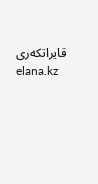قايراتكەرى
elana.kz